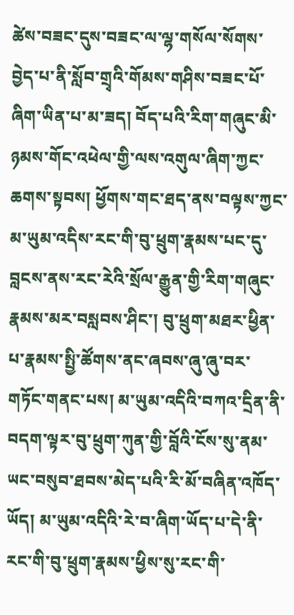ཚེས་བཟང་དུས་བཟང་ལ་ལྷ་གསོལ་སོགས་བྱེད་པ་ནི་སློབ་གྲྭའི་གོམས་གཤིས་བཟང་པོ་ཞིག་ཡིན་པ་མ་ཟད། བོད་པའི་རིག་གཞུང་མི་ཉམས་གོང་འཕེལ་གྱི་ལས་འགུལ་ཞིག་ཀྱང་ཆགས་སྟབས། ཕྱོགས་གང་ཐད་ནས་བལྟས་ཀྱང་མ་ཡུམ་འདིས་རང་གི་བུ་ཕྲུག་རྣམས་པང་དུ་བླངས་ནས་རང་རེའི་སྲོལ་རྒྱུན་གྱི་རིག་གཞུང་རྣམས་མར་བསླབས་ཤིང་། བུ་ཕྲུག་མཐར་ཕྱིན་པ་རྣམས་སྤྱི་ཚོགས་ནང་ཞབས་ཞུ་ཞུ་བར་གཏོང་གནང་པས། མ་ཡུམ་འདིའི་བཀའ་དྲིན་ནི་བདག་ལྟར་བུ་ཕྲུག་ཀུན་གྱི་བློའི་ངོས་སུ་ནམ་ཡང་བསུབ་ཐབས་མེད་པའི་རི་མོ་བཞིན་འཁོད་ཡོད། མ་ཡུམ་འདིའི་རེ་བ་ཞིག་ཡོད་པ་དེ་ནི་རང་གི་བུ་ཕྲུག་རྣམས་ཕྱིས་སུ་རང་གི་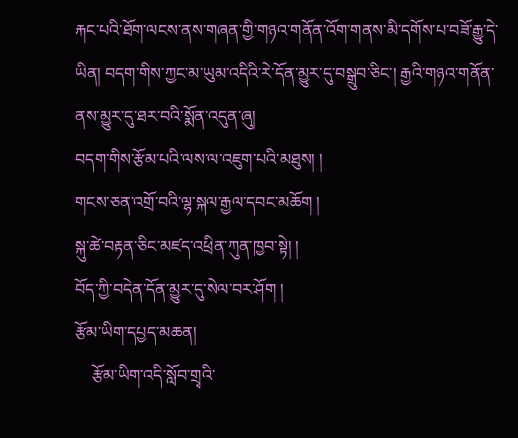རྐང་པའི་ཐོག་ལངས་ནས་གཞན་གྱི་གཉའ་གནོན་འོག་གནས་མི་དགོས་པ་བཟོ་རྒྱུ་དེ་ཡིན། བདག་གིས་ཀྱང་མ་ཡུམ་འདིའི་རེ་དོན་མྱུར་དུ་བསྒྲུབ་ཅིང་། རྒྱའི་གཉའ་གནོན་ནས་མྱུར་དུ་ཐར་བའི་སྨོན་འདུན་ཞུ།
བདག་གིས་རྩོམ་པའི་ལས་ལ་འཇུག་པའི་མཐུས། །
གངས་ཅན་འགྲོ་བའི་ལྷ་སྐལ་རྒྱལ་དབང་མཆོག །
སྐུ་ཚེ་བརྟན་ཅིང་མཛད་འཕྲིན་ཀུན་ཁྱབ་སྟེ། །
བོད་ཀྱི་བདེན་དོན་མྱུར་དུ་སེལ་བར་ཤོག །
རྩོམ་ཡིག་དཔྱད་མཆན།
    རྩོམ་ཡིག་འདི་སློབ་གྲྭའི་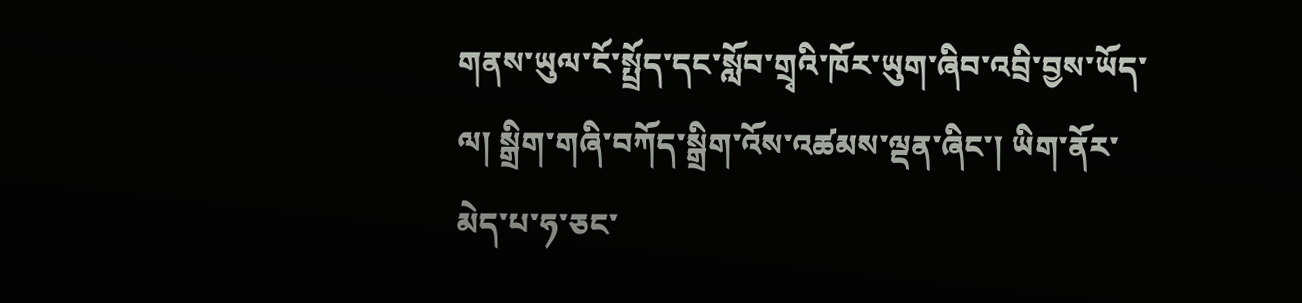གནས་ཡུལ་ངོ་སྤྲོད་དང་སློབ་གྲྭའི་ཁོར་ཡུག་ཞིབ་འབྲི་བྱས་ཡོད་ལ། སྒྲིག་གཞི་བཀོད་སྒྲིག་འོས་འཚམས་ལྡན་ཞིང་། ཡིག་ནོར་མེད་པ་ཧ་ཅང་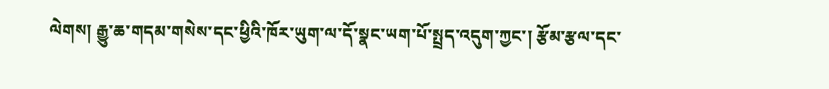ལེགས། རྒྱུ་ཆ་གདམ་གསེས་དང་ཕྱིའི་ཁོར་ཡུག་ལ་དོ་སྣང་ཡག་པོ་སྤྲད་འདུག་ཀྱང་། རྩོམ་རྩལ་དང་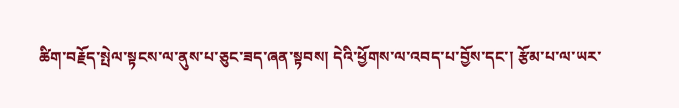ཚིག་བརྗོད་སྤེལ་སྟངས་ལ་ནུས་པ་ཅུང་ཟད་ཞན་སྟབས། དེའི་ཕྱོགས་ལ་འབད་པ་བྱོས་དང་། རྩོམ་པ་ལ་ཡར་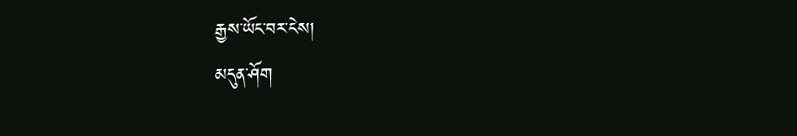རྒྱས་ཡོང་བར་ངེས།
མདུན་ཤོག